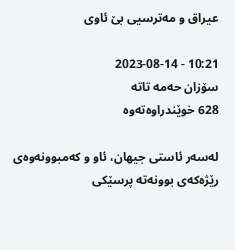عیراق و مەترسیی بێ ئاوی

10:21 - 2023-08-14
سۆزان حەمە تاتە
628 خوێندراوەتەوە

لەسەر ئاستی جیهان، ئاو و كەمبوونەوەی رێژەكەی بوونەتە پرسێكی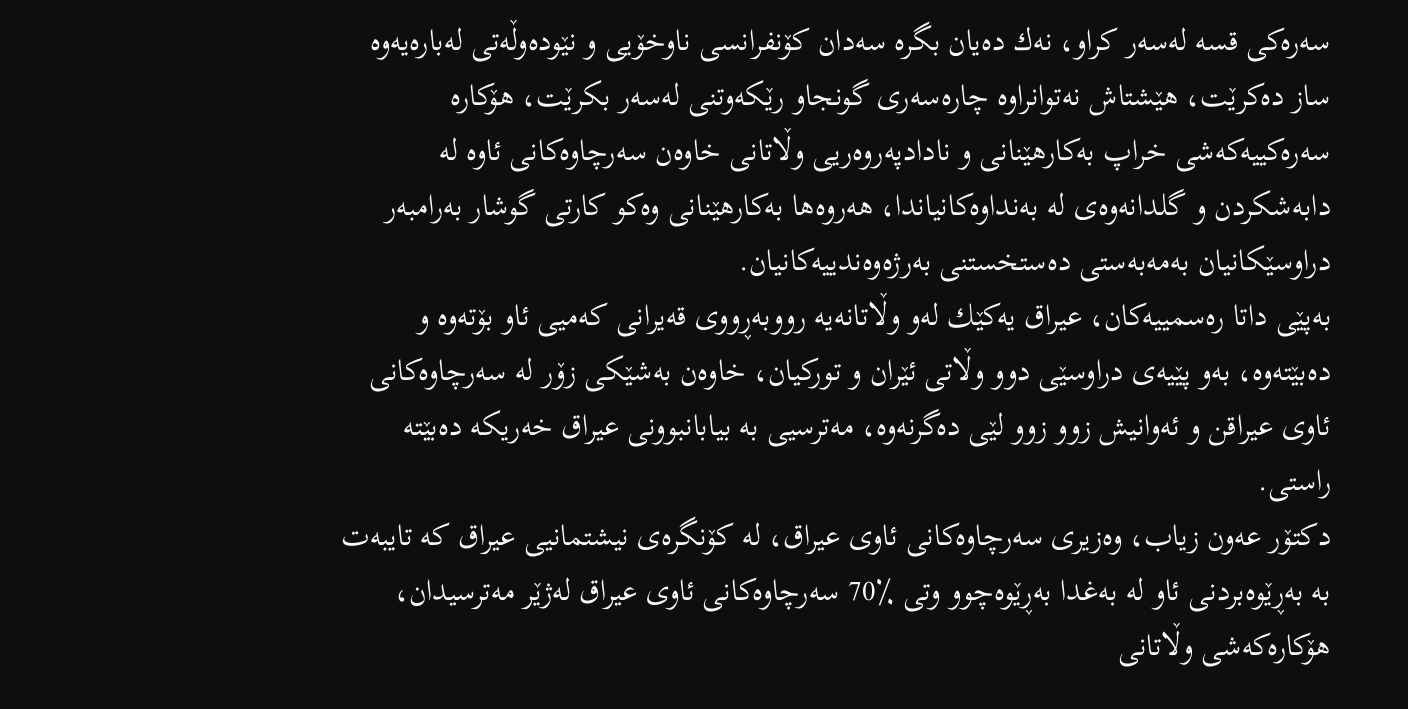سەرەكی قسە لەسەر كراو، نەك دەیان بگرە سەدان كۆنفرانسی ناوخۆیی و نێودەوڵەتی لەبارەیەوە ساز دەكرێت، هێشتاش نەتوانراوە چارەسەری گونجاو رێكەوتنی لەسەر بكرێت، هۆكارە سەرەكییەكەشی خراپ بەكارهێنانی و نادادپەروەریی وڵاتانی خاوەن سەرچاوەكانی ئاوە لە دابەشكردن و گلدانەوەی لە بەنداوەكانیاندا، هەروەها بەكارهێنانی وەكو كارتی گوشار بەرامبەر دراوسێكانیان بەمەبەستی دەستخستنی بەرژەوەندییەكانیان.
بەپێی داتا رەسمییەكان، عیراق یەكێك لەو وڵاتانەیە رووبەڕووی قەیرانی كەمیی ئاو بۆتەوە و دەبێتەوە، بەو پێیەی دراوسێی دوو وڵاتی ئێران و توركیان، خاوەن بەشێكی زۆر لە سەرچاوەكانی ئاوی عیراقن و ئەوانیش زوو زوو لێی دەگرنەوە، مەترسیی بە بیابانبوونی عیراق خەریكە دەبێتە راستی.
دكتۆر عەون زیاب، وەزیری سەرچاوەكانی ئاوی عیراق، لە كۆنگرەی نیشتمانیی عیراق كە تایبەت بە بەڕێوەبردنی ئاو لە بەغدا بەڕێوەچوو وتی ٪70 سەرچاوەكانی ئاوی عیراق لەژێر مەترسیدان، ھۆكارەكەشی وڵاتانی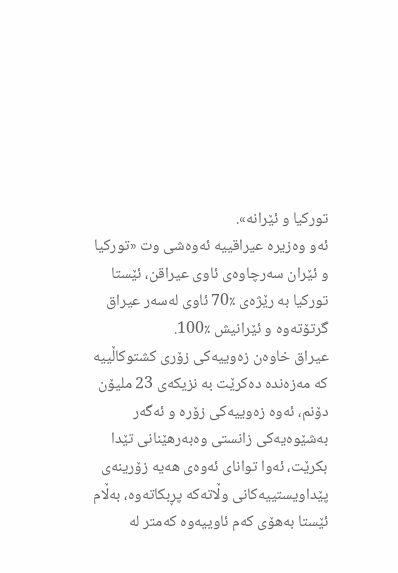توركیا و ئێرانە».
ئەو وەزیرە عیراقییە ئەوەشی وت «توركیا و ئێران سەرچاوەی ئاوی عیراقن، ئێستا توركیا بە رێژەی ٪70 ئاوی لەسەر عیراق گرتۆتەوە و ئێرانیش ٪100.
عیراق خاوەن زەوییەكی زۆری كشتوكاڵییە كە مەزەندە دەكرێت بە نزیكەی 23 ملیۆن دۆنم، ئەوە زەوییەكی زۆرە و ئەگەر بەشێوەیەكی زانستی وەبەرهێنانی تێدا بكرێت، ئەوا توانای ئەوەی هەیە زۆرینەی پێداویستییەكانی وڵاتەكە پڕبكاتەوە، بەڵام ئێستا بەهۆی كەم ئاوییەوە كەمتر لە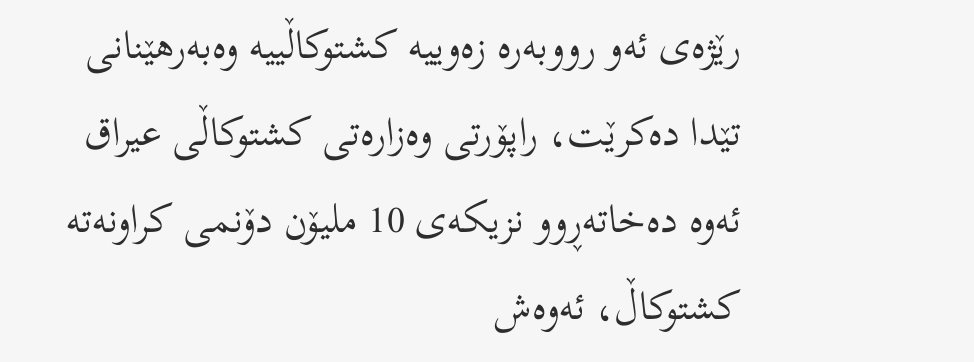رێژەی ئەو رووبەرە زەوییە كشتوكاڵییە وەبەرهێنانی تێدا دەكرێت، راپۆرتی وەزارەتی كشتوكاڵی عیراق ئەوە دەخاتەڕوو نزیكەی 10 ملیۆن دۆنمی كراونەتە كشتوكاڵ، ئەوەش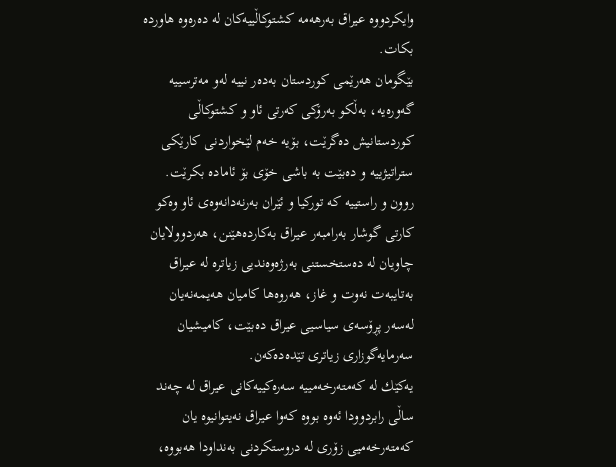وایكردووە عیراق بەرهەمە كشتوكاڵییەكان لە دەرەوە هاوردە بكات.
بێگومان هەرێمی كوردستان بەدەر نییە لەو مەترسییە گەورەیە، بەڵكو بەرۆكی كەرتی ئاو و كشتوكاڵی كوردستانیش دەگرێت، بۆیە خەم لێخواردنی كارێكی ستراتیژییە و دەبێت بە باشی خۆی بۆ ئامادە بكرێت.
روون و راستییە كە توركیا و ئێران بەرنەدانەوەی ئاو وەكو كارتی گوشار بەرامبەر عیراق بەكاردەهێنن، هەردوولایان چاویان لە دەستخستنی بەرژەوەندیی زیاترە لە عیراق بەتایبەت نەوت و غاز، هەروەها كامیان هەیمەنەیان لەسەر پڕۆسەی سیاسیی عیراق دەبێت، كامیشیان سەرمایەگوزاری زیاتری تێدەدەكەن.
یەكێك لە كەمتەرخەمییە سەرەكییەكانی عیراق لە چەند ساڵی رابردوودا ئەوە بووە كەوا عیراق نەیتوانیوە یان كەمتەرخەمیی زۆری لە دروستكردنی بەنداودا هەبووە،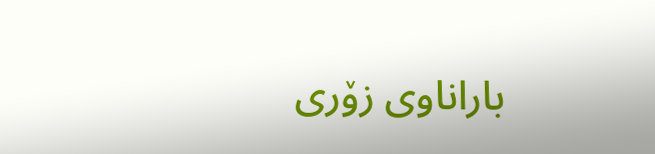باراناوی زۆری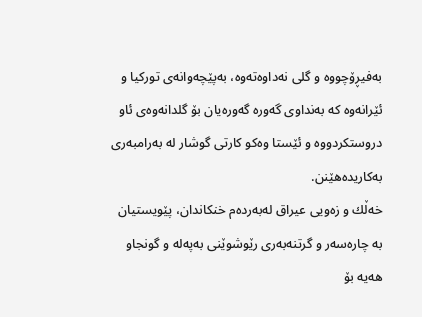بەفیڕۆچووە و گلی نەداوەتەوە، بەپێچەوانەی توركیا و ئێرانەوە كە بەنداوی گەورە گەورەیان بۆ گلدانەوەی ئاو دروستكردووە و ئێستا وەكو كارتی گوشار لە بەرامبەری بەكاریدەهێنن.
خەڵك و زەویی عیراق لەبەردەم خنكاندان، پێویستیان بە چارەسەر و گرتنەبەری رێوشوێنی بەپەلە و گونجاو هەیە بۆ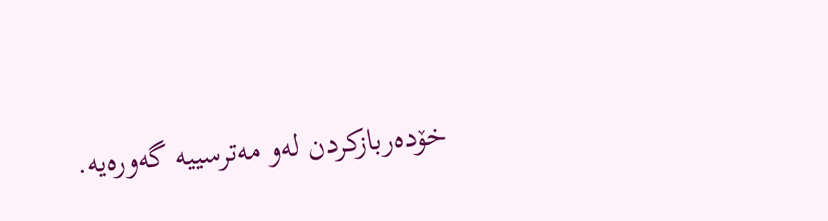خۆدەربازكردن لەو مەترسییە گەورەیە.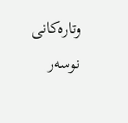وتارەکانی نوسەر